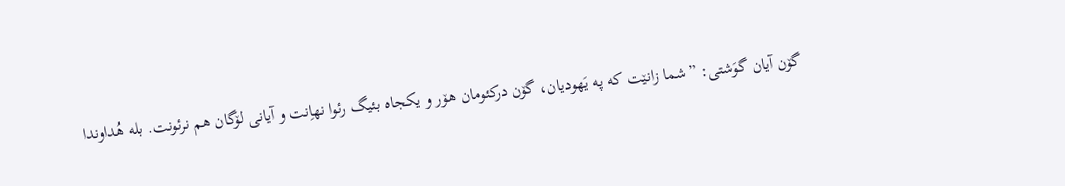گۆن آیان گوَشتی: ”شما زانێت که په یَهودیان، گۆن درکئومان هۆر و یکجاه بئیگ رئوا نهاِنت و آیانی لۆگان هم نرئونت. بله هُداوندا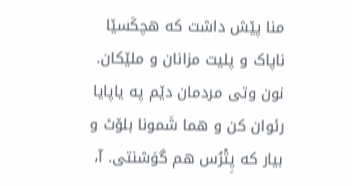منا پێش داشت که هچکَسێا ناپاک و پلیت مزانان و ملێکان.
نون وتی مردمان دێم په یاپایا رئوان کن و هما شَمونا بلۆٹ و بیار که پِتْرُس هم گوَشنتی. آ،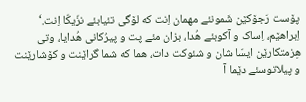پۆست رَجۆکێن شَمونئے مهمان اِنت که لۆگی تئیابئے نزّیکّا اِنت.‘
اِبراهێم، اِساک و آکوبئے هُدا، بزان مئے پت و پیرُکانی هُدایا، وتی هِزمتکارێن ایسّا شان و شئوکت دات، هما که شما گراێنت و کۆشارێنت و پیلاتوسئے دێما آ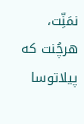نمَنِّت، هرچُنت که پیلاتوسا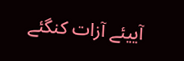آییئے آزات کنگئے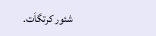شئور کرتگاَت.